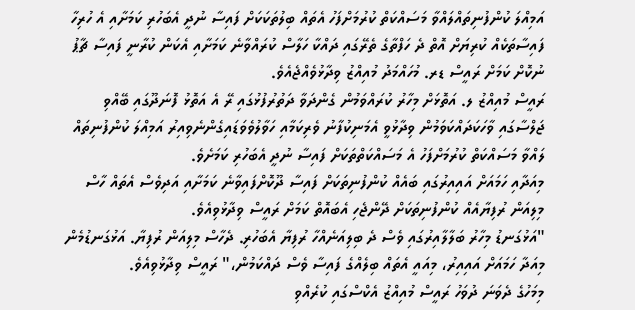އަމިއްލަ ކުންފުނިތައްލައްވާ މަސައްކަތް ކުރުމަށްފަހު އެތައް ބިލުތަކަކަށް ފައިސާ ނުދީ އެބަހުރި ކަމަށާއި އެ ހުރިހާ ފައިސާތަކެއް ކުރިޔަށް އޮތް ދެ ހަފްތާގެ ތެރޭގައި ދައްކާ ހަލާސް ކުރައްވާނެ ކަމަށާއި އެކަން ކުރާނީ ފައިސާ ޗާޕު ނުކޮށް ކަމަށް ރައީސް ޑރ. މުހައްމަދު މުއިއްޒު ވިދާޅުވެއްޖެއެވެ.
ރައީސް މުއިއްޒު ލ. އަތޮޅަށް މިހާރު ކުރައްވަމުން ގެންދަވާ ދަތުރުފުޅުގައި ރޭ އެ އަތޮޅު ފޮނަދޫގައި ބޭއްވި ޖަލްސާގައި ވާހަކަދައްކަވަމުން ވިދާޅުވީ އެމަނިކުފާނު ވެރިކަމާއި ހަވާލުވެވަޑައިގެންނެވިއިރު އަމިއްލަ ކުންފުނިތައް ލައްވާ މަސައްކަތް ކުރުމަށްފަހު އެ މަސައްކަތްތަކަށް ފައިސާ ނުދީ އެބަހުރި ކަމަށެވެ.
މިއަދާއި ހަމައަށް އައިއިރުގައި ބައެއް ކުންފުނިތަކަށް ފައިސާ ދޫކޮށްފައިވާނެ ކަމަށާއި އަދިވެސް އެތައް ހާސް މިލިއަން ރުފިޔާއެއް ކުންފުނިތަކަށް ދޭންޖެހި އެބައޮތް ކަމަށް ރައީސް ވިދާޅުވިއެވެ.
"އަޅުގަނޑު މިހާރު ބަލާލާއިރުގައި ވެސް ދެ ބިލިއަނެއްހާ ރުފިޔާ އެބަހުރި. ދެހާސް މިލިއަން ރުފިޔާ. އަޅުގަނޑުމެން މިއަދާ ހަމައަށް އައިއިރު، މިއައީ އެތައް ބިލެއްގެ ފައިސާ ވެސް ދައްކަމުން،" ރައީސް ވިދާޅުވިއެވެ.
މިމަހުގެ ދެވަނަ ދުވަހު ރައީސް މުއިއްޒު އެކްސްގައި ކުރެއްވި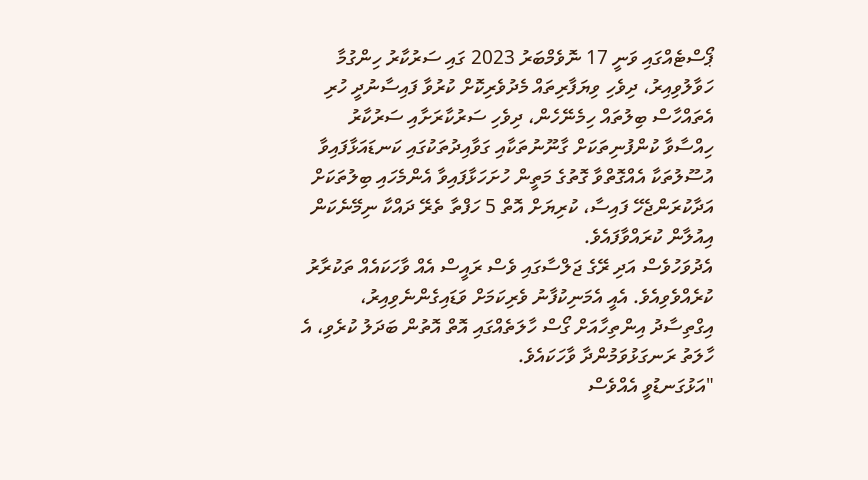ޕޯސްޓެއްގައި ވަނީ 17 ނޮވެމްބަރު 2023 ގައި ސަރުކާރު ހިންގުމާ ހަވާލުވިއިރު، ދިވެހި ވިޔަފާރިތައް މެދުވެރިކޮށް ކުރުވާ ފައިސާނުދީ ހުރި އެތައްހާސް ބިލުތައް ހިމެނޭހެން، ދިވެހި ސަރުކާރަށާއި ސަރުކާރު ހިއްސާވާ ކުންފުނިތަކަށް ގާނޫނުތަކާއި ގަވާއިދުތަކުގައި ކަނޑައަޅާފައިވާ އުސޫލުތަކާ އެއްގޮތްވާ ގޮތުގެ މަތީން ހުށަހަޅާފައިވާ އެންމެހައި ބިލުތަކަށް އަދާކުރަންޖެހޭ ފައިސާ، ކުރިޔަށް އޮތް 5 ހަފްތާ ތެރޭ ދައްކާ ނިމޭނެކަން އިއުލާން ކުރައްވާފައެވެ.
އެދުވަހުވެސް އަދި ރޭގެ ޖަލްސާގައި ވެސް ރައީސް އެއް ވާހަކައެއް ތަކުރާރު ކުރެއްވެވިއެވެ. އެއީ އެމަނިކުފާނު ވެރިކަމަށް ވަޑައިގެންނެވިއިރު، އިގްތިސާދު އިންތިހާއަށް ގޯސް ހާލަތެއްގައި އޮތް އޮތުން ބަދަލު ކުރެވި، އެ ހާލަތު ރަނގަޅުވަމުންދާ ވާހަކައެވެ.
"އަޅުގަނޑުވީ އެއްވެސް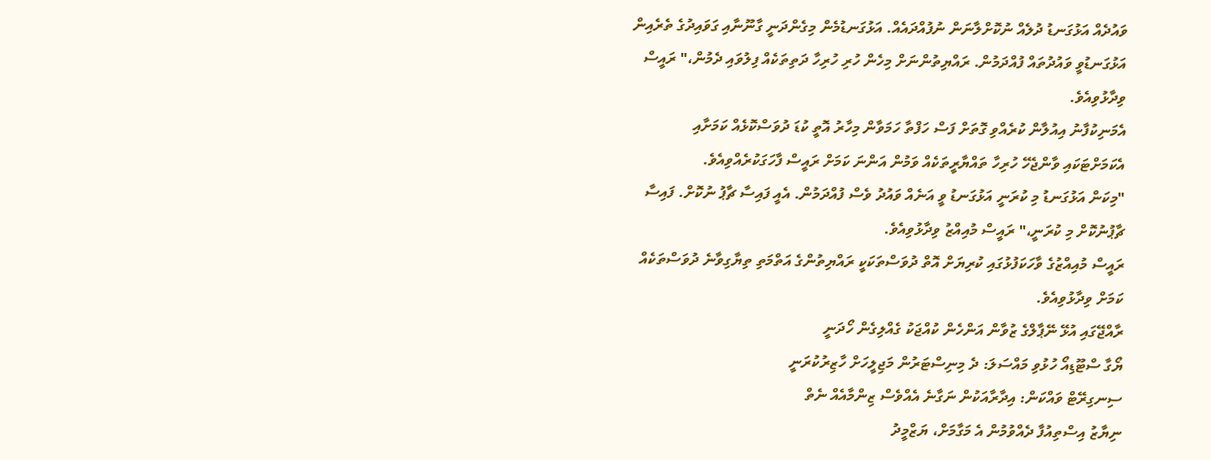ވައުދެއް އަޅުގަނޑު ދުލެއް ނުކޮށްލާނަން ނުފުއްދައެއް. އަޅުގަނޑުމެން މިގެންދަނީ ގާނޫނާއި ގަވައިދުގެ ތެރެއިން އަޅުގަނޑުވީ ވައުދުތައް ފުއްދަމުން. ރައްޔިތުންނަށް މިހެން ހުރި ހުރިހާ ދަތިތަކެއް ފިލުވައި ދެމުން،" ރައީސް ވިދާޅުވިއެވެ.
އެމަނިކުފާނު އިއުލާން ކުރެއްވި ގޮތަށް ފަސް ހަފްތާ ހަމަވާން މިހާރު އޮތީ ކުޑަ ދުވަސްކޮޅެއް ކަމަށާއި އެކަމަށްޓަކައި ވާންޖެހޭ ހުރިހާ ތައްޔާރީތަކެއް ވަމުން އަންނަ ކަމަށް ރައީސް ފާހަގަކުރެއްވިއެވެ.
"މިކަން އަޅުގަނޑު މި ކުރަނީ އަޅުގަނޑު ވީ އަނެއް ވައުދު ވެސް ފުއްދަމުން. އެއީ ފައިސާ ޗާޕު ނުކޮށް. ފައިސާ ޗާޕުނުކޮށް މި ކުރަނީ،" ރައީސް މުއިއްޒު ވިދާޅުވިއެވެ.
ރައީސް މުއިއްޒުގެ ވާހަކަފުޅުގައި ކުރިޔަށް އޮތް ދުވަސްތަކަކީ ރައްޔިތުންގެ އަތްމަތި ތިޔާގިވާނެ ދުވަސްތަކެއް ކަމަށް ވިދާޅުވިއެވެ.
ރާއްޖޭގައި އުޅޭ ނޭޕާލްގެ ޒުވާން އަންހެން ކުއްޖަކު ގެއްލިގެން ހޯދަނީ
ޔޯގާ ސްޓޫޑިއޯ ހުޅުވި މައްސަލަ: ދެ މިނިސްޓަރުން މަޖިލީހަށް ހާޒިރުކުރަނީ
ސިނގިރޭޓް ވައްކަން: އިދާރާއަކުން ނަގާނެ އެއްވެސް ޒިންމާއެއް ނެތް
ނިޔާޒު އިސްތިއުފާ ދެއްވުމުން އެ މަގާމަށް، ޔަޒްމީދު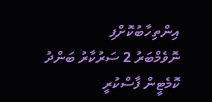އިންތިހާބުކޮށްފި
ނޮވެމްބަރު 2 ސަރުކާރު ބަންދު
ކޮމެޓީން ފާސްކުރީ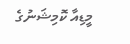މީޑިއާ ކޮމިޝަނުގެ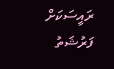ރައީސަކަށް ފަރުޝަތު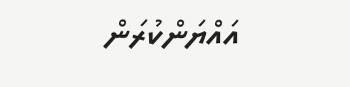އައްޔަންކުރަން